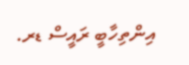އިންތިހާބީ ރައީސް ޑރ.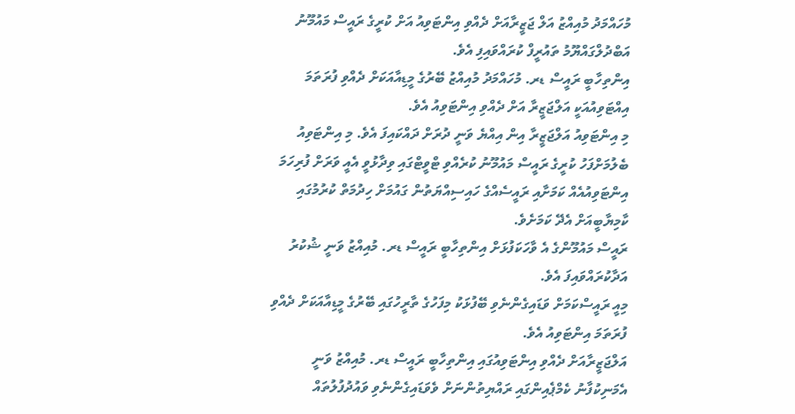މުހައްމަދު މުއިއްޒު އަލް ޖަޒީރާއަށް ދެއްވި އިންޓަވިއު އަށް ކުރީގެ ރައީސް މައުމޫނު އަބްދުލްގައްޔޫމު ތައުރީފް ކުރައްވައިފި އެވެ.
އިންތިހާބީ ރައީސް ޑރ. މުހައްމަދު މުއިއްޒު ބޭރުގެ މީޑިއާއަކަށް ދެއްވި ފުރަތަމަ އިއްޓަވިއުއަކީ އަލްޖަޒީރާ އަށް ދެއްވި އިންޓަވިއު އެވެ.
މި އިންޓަވިއު އަލްޖަޒީރާ އިން އިއްޔެ ވަނީ ދުރަށް ދައްކައިފަ އެވެ. މި އިންޓަވިއު ބެލުމަށްފަހު ކުރީގެ ރައީސް މައުމޫނު ކުރެއްވި ޓްވީޓްގައި ވިދާޅުވީ އެއީ ވަރަށް ފުރިހަމަ އިންޓަވިއުއެއް ކަމަށާއި ރައީސެއްގެ ހައިސިއްޔަތުން ގައުމަށް ހިދުމަތް ކުރުމުގައި ކާމިޔާބީއަށް އެދޭ ކަމަށެވެ.
ރައީސް މައުމޫންގެ އެ ވާހަކަފުޅަށް އިންތިހާބީ ރައީސް ޑރ. މުއިއްޒު ވަނީ ޝުކުރު އަދާކުރައްވައިފަ އެވެ.
މިއީ ރައީސްކަމަށް ވަޑައިގެންނެވި ބޭފުޅަކު މިފަހުގެ ތާރީހުގައި ބޭރުގެ މީޑިއާއަކަށް ދެއްވި ފުރަތަމަ އިންޓަވިއު އެވެ.
އަލްޖަޒީރާއަށް ދެއްވި އިންޓަވިއުގައި އިންތިހާބީ ރައީސް ޑރ. މުއިއްޒު ވަނީ އެމަނިކުފާނު ކެމްޕެއިންގައި ރައްޔިތުންނަށް ވެވަޑައިގެންނެވި ވައުދުފުލުތައް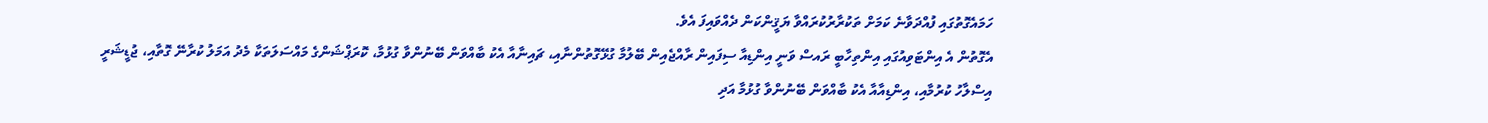ހަމައެގޮތުގައި ފުއްދަވާނެ ކަމަށް ތަކުރާރުކުރައްވާ ޔަޤީންކަން ދެއްވައިފަ އެވެ.
އެގޮތުން އެ އިންޓަވިއުގައި އިންތިހާބީ ރައސް ވަނީ އިންޑިއާ ސިފައިން ރާއްޖެއިން ބޭލުމާ ގުޅޭގޮތުންނާއި، ޗައިނާއާ އެކު ބާއްވަން ބޭނުންވާ ގުޅުމާ، ކޮރަޕްޝަންގެ މައްސަލަތަކާ މެދު އަމަލު ކުރާނޭ ގޮތާއި، ޖުޑީޝަރީ އިސްލާހު ކުރުމާއި، އިންޑިއާއާ އެކު ބާއްވަން ބޭނުންވާ ގުޅުމާ އަދި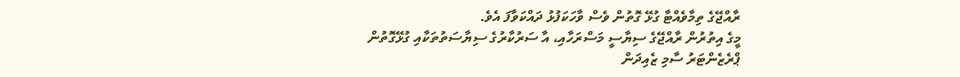ރާއްޖޭގެ ތިމާވެއްޓާ ގުޅޭ ގޮތުން ވެސް ވާހަކަފުޅު ދައްކަވާފަ އެވެ.
މީގެ އިތުރުން ރާއްޖޭގެ ސިޔާސީ މަސްރަހާއި، އާ ސަރުކާރުގެ ސިޔާސަތުތަކާއި ގުޅޭގޮތުން ޕްރެޒެންޓަރު ސާމި ޒެއިދަން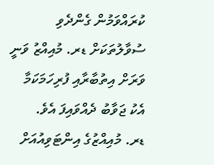ކުރައްވަމުން ގެންދެވި ސުވާލުތަކަށް ޑރ. މުއިއްޒު ވަނީ ވަރަށް އިތުބާރާއި ފުރިހަމަކަމާ އެކު ޖަވާބު ދެއްވައިފަ އެވެ.
ޑރ. މުއިއްޒުގެ އިންޓަވިއުއަށް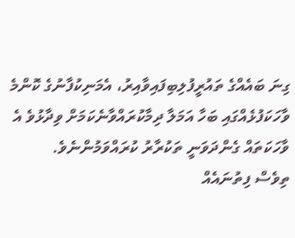ގިނަ ބައެއްގެ ތައުރީފުލިބިފައިވާއިރު، އެމަނިކުފާނުގެ ކޮންމެ ވާހަކަފުޅެއްގައި ބަހާ އަމަލާ ދިމާކުރައްވާނެކަމަށް ވިދާޅުވެ އެ ވާހަކަތައް ގެންދަވަނީ ތަކުރާރު ކުރައްވަމުންނެވެ.
ތިވެސް ފިތުނައެއް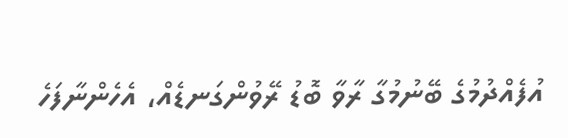އުފެއްދުމުގެ ބޭނުމުގާ ރާވާ ބޮޑު ރޭވުންގަނޑެއް، އެހެންނާފަހެ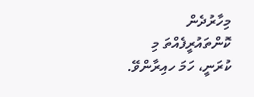މިހާރުދެން ކޮންތައުރީފެއްތަ މި ކުރަނީ، ހަމަ ހއިރާންވޭ.